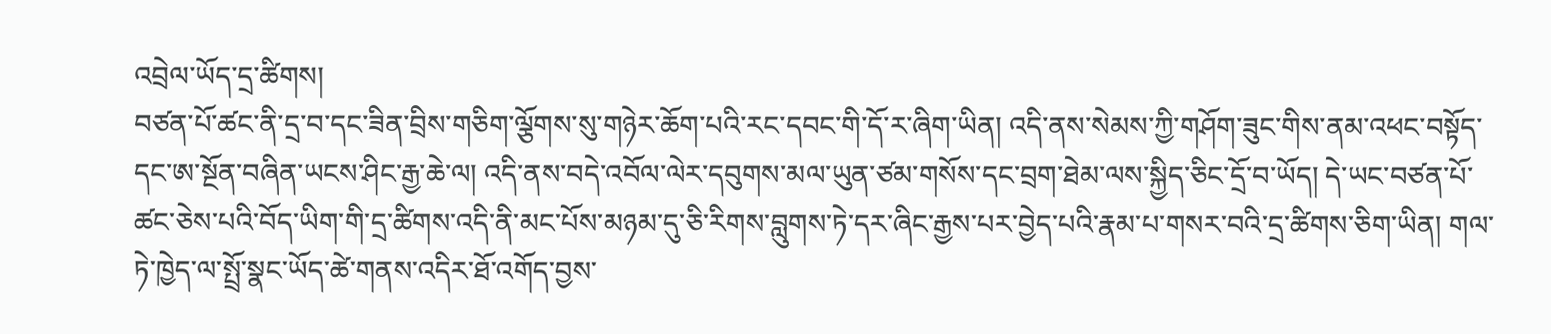འབྲེལ་ཡོད་དྲ་ཚིགས།
བཙན་པོ་ཚང་ནི་དྲ་བ་དང་ཟིན་བྲིས་གཅིག་ལྕོགས་སུ་གཉེར་ཆོག་པའི་རང་དབང་གི་དོ་ར་ཞིག་ཡིན། འདི་ནས་སེམས་ཀྱི་གཤོག་ཟུང་གིས་ནམ་འཕང་བསྟོད་དང་ཨ་སྔོན་བཞིན་ཡངས་ཤིང་རྒྱ་ཆེ་ལ། འདི་ནས་བདེ་འབོལ་ལེར་དབུགས་མལ་ཡུན་ཙམ་གསོས་དང་བྲག་ཐེམ་ལས་སྐྱིད་ཅིང་དྲོ་བ་ཡོད། དེ་ཡང་བཙན་པོ་ཚང་ཅེས་པའི་བོད་ཡིག་གི་དྲ་ཚིགས་འདི་ནི་མང་པོས་མཉམ་དུ་ཅི་རིགས་བླུགས་ཏེ་དར་ཞིང་རྒྱས་པར་བྱེད་པའི་རྣམ་པ་གསར་བའི་དྲ་ཚིགས་ཅིག་ཡིན། གལ་ཏེ་ཁྱེད་ལ་སྤྲོ་སྣང་ཡོད་ཚེ་གནས་འདིར་ཐོ་འགོད་བྱས་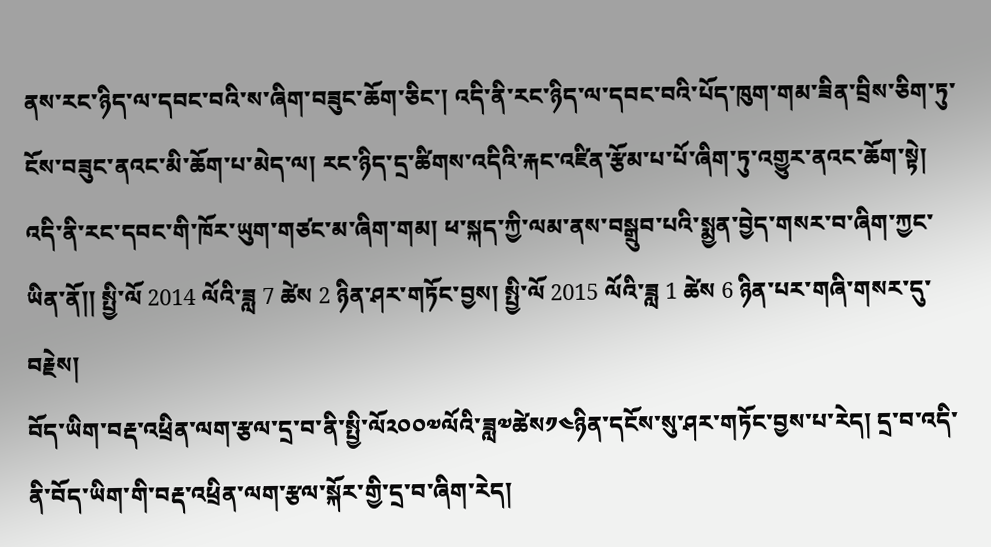ནས་རང་ཉིད་ལ་དབང་བའི་ས་ཞིག་བཟུང་ཆོག་ཅིང་། འདི་ནི་རང་ཉིད་ལ་དབང་བའི་པོད་ཁུག་གམ་ཟིན་བྲིས་ཅིག་ཏུ་ངོས་བཟུང་ནའང་མི་ཆོག་པ་མེད་ལ། རང་ཉིད་དྲ་ཚིགས་འདིའི་རྐང་འཛིན་རྩོམ་པ་པོ་ཞིག་ཏུ་འགྱུར་ནའང་ཆོག་སྟེ། འདི་ནི་རང་དབང་གི་ཁོར་ཡུག་གཙང་མ་ཞིག་གམ། ཕ་སྐད་ཀྱི་ལམ་ནས་བསྒྲུབ་པའི་སྨྱན་བྱེད་གསར་བ་ཞིག་ཀྱང་ཡིན་ནོ།། སྤྱི་ལོ 2014 ལོའི་ཟླ 7 ཚེས 2 ཉིན་ཤར་གཏོང་བྱས། སྤྱི་ལོ 2015 ལོའི་ཟླ 1 ཚེས 6 ཉིན་པར་གཞི་གསར་དུ་བརྗེས།
བོད་ཡིག་བརྡ་འཕྲིན་ལག་རྩལ་དྲ་བ་ནི་སྤྱི་ལོ༢༠༠༧ལོའི་ཟླ༧ཚེས༡༤ཉིན་དངོས་སུ་ཤར་གཏོང་བྱས་པ་རེད། དྲ་བ་འདི་ནི་བོད་ཡིག་གི་བརྡ་འཕྲིན་ལག་རྩལ་སྐོར་གྱི་དྲ་བ་ཞིག་རེད།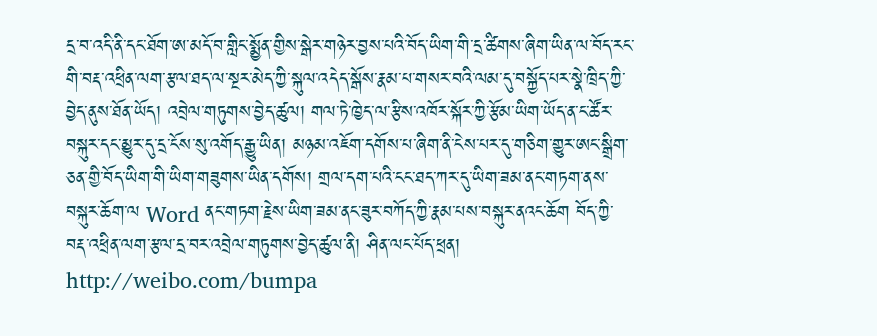དྲ་བ་འདི་ནི་དང་ཐོག་ཨ་མདོ་བ་གླིང་སྨྱོན་གྱིས་སྒེར་གཉེར་བྱས་པའི་བོད་ཡིག་གི་དྲ་ཚིགས་ཞིག་ཡིན་ལ་བོད་རང་གི་བརྡ་འཕྲིན་ལག་རྩལ་ཐད་ལ་སྔར་མེད་ཀྱི་སྐུལ་འདེད་སྒོས་རྣམ་པ་གསར་བའི་ལམ་དུ་བསྐྱོད་པར་སྣེ་ཁྲིད་ཀྱི་བྱེད་ནུས་ཐོན་ཡོད། འབྲེལ་གཏུགས་བྱེད་ཚུལ། གལ་ཏེ་ཁྱེད་ལ་རྩིས་འཁོར་སྐོར་ཀྱི་རྩོམ་ཡིག་ཡོད་ན་ང་ཚོར་བསྐུར་དང་མྱུར་དུ་དྲ་ངོས་སུ་འགོད་རྒྱུ་ཡིན། མཉམ་འཇོག་དགོས་པ་ཞིག་ནི་ངེས་པར་དུ་གཅིག་གྱུར་ཨང་སྒྲིག་ཅན་གྱི་བོད་ཡིག་གི་ཡིག་གཟུགས་ཡིན་དགོས། གྲལ་དག་པའི་ངང་ཐད་ཀར་དུ་ཡིག་ཟམ་ནང་གཏག་ནས་བསྐུར་ཆོག་ལ Word ནང་གཏག་རྗེས་ཡིག་ཟམ་ནང་ཟུར་བཀོད་ཀྱི་རྣམ་པས་བསྐུར་ནའང་ཆོག བོད་ཀྱི་བརྡ་འཕྲིན་ལག་རྩལ་དྲ་བར་འབྲེལ་གཏུགས་བྱེད་ཚུལ་ནི། ཤིན་ལང་པོད་ཕྲན། http://weibo.com/bumpa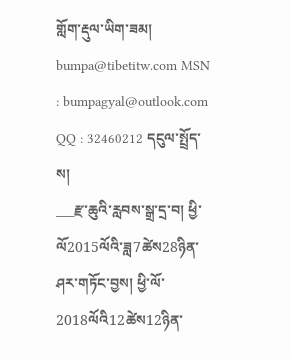གློག་རྡུལ་ཡིག་ཟམ། bumpa@tibetitw.com MSN : bumpagyal@outlook.com QQ : 32460212 དངུལ་སྤྲོད་ས།
___རྫ་ཆུའི་རླབས་སྒྲ་དྲ་བ། ཕྱི་ལོ2015ལོའི་ཟླ7ཚེས28ཉིན་ཤར་གཏོང་བྱས། ཕྱི་ལོ་2018ལོའི12ཚེས12ཉིན་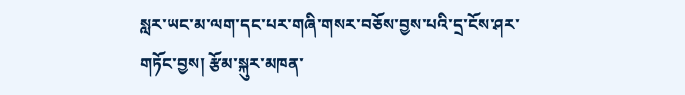སླར་ཡང་མ་ལག་དང་པར་གཞི་གསར་བཅོས་བྱས་པའི་དྲ་ངོས་ཤར་གཏོང་བྱས། རྩོམ་སྐུར་མཁན་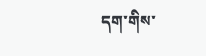དག་གིས་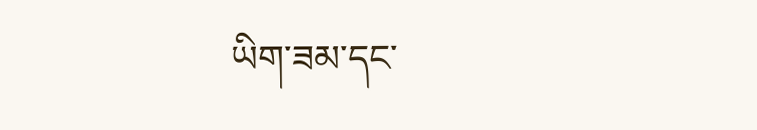ཡིག་ཟམ་དང་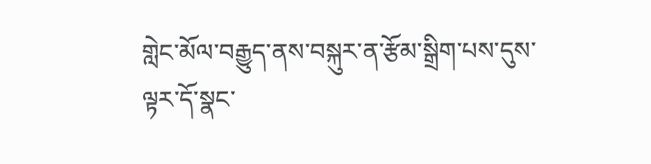གླེང་མོལ་བརྒྱུད་ནས་བསྐུར་ན་རྩོམ་སྒྲིག་པས་དུས་ལྟར་དོ་སྣང་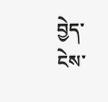བྱེད་ངེས་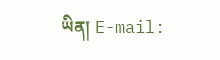ཡིན། E-mail: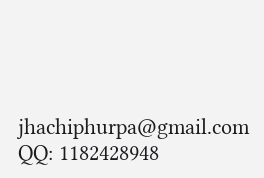jhachiphurpa@gmail.com QQ: 1182428948